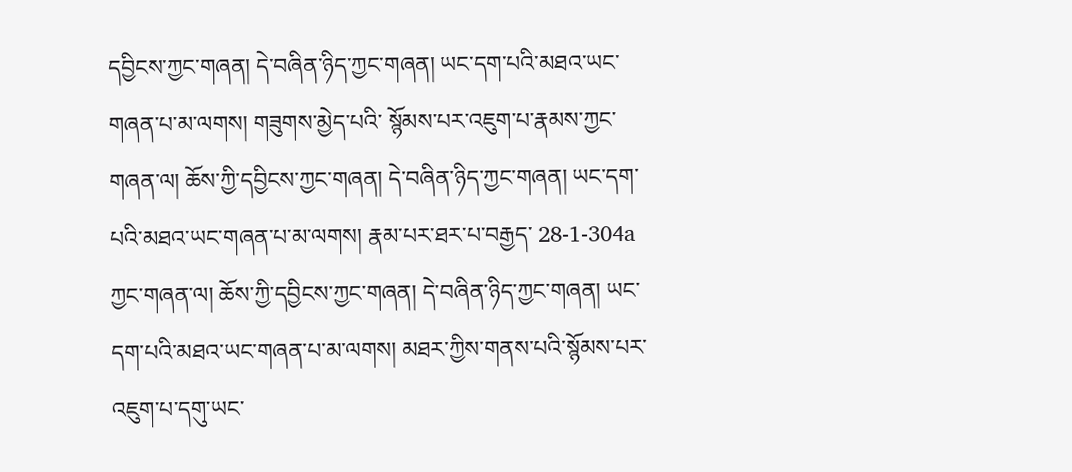དབྱིངས་ཀྱང་གཞན། དེ་བཞིན་ཉིད་ཀྱང་གཞན། ཡང་དག་པའི་མཐའ་ཡང་གཞན་པ་མ་ལགས། གཟུགས་མྱེད་པའི་ སྙོམས་པར་འཇུག་པ་རྣམས་ཀྱང་གཞན་ལ། ཆོས་ཀྱི་དབྱིངས་ཀྱང་གཞན། དེ་བཞིན་ཉིད་ཀྱང་གཞན། ཡང་དག་པའི་མཐའ་ཡང་གཞན་པ་མ་ལགས། རྣམ་པར་ཐར་པ་བརྒྱད་ 28-1-304a ཀྱང་གཞན་ལ། ཆོས་ཀྱི་དབྱིངས་ཀྱང་གཞན། དེ་བཞིན་ཉིད་ཀྱང་གཞན། ཡང་དག་པའི་མཐའ་ཡང་གཞན་པ་མ་ལགས། མཐར་ཀྱིས་གནས་པའི་སྙོམས་པར་ འཇུག་པ་དགུ་ཡང་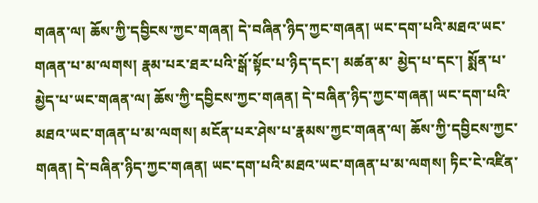གཞན་ལ། ཆོས་ཀྱི་དབྱིངས་ཀྱང་གཞན། དེ་བཞིན་ཉིད་ཀྱང་གཞན། ཡང་དག་པའི་མཐའ་ཡང་གཞན་པ་མ་ལགས། རྣམ་པར་ཐར་པའི་སྒོ་སྟོང་པ་ཉིད་དང་། མཚན་མ་ མྱེད་པ་དང་། སྨོན་པ་མྱེད་པ་ཡང་གཞན་ལ། ཆོས་ཀྱི་དབྱིངས་ཀྱང་གཞན། དེ་བཞིན་ཉིད་ཀྱང་གཞན། ཡང་དག་པའི་མཐའ་ཡང་གཞན་པ་མ་ལགས། མངོན་པར་ཤེས་པ་རྣམས་ཀྱང་གཞན་ལ། ཆོས་ཀྱི་དབྱིངས་ཀྱང་གཞན། དེ་བཞིན་ཉིད་ཀྱང་གཞན། ཡང་དག་པའི་མཐའ་ཡང་གཞན་པ་མ་ལགས། ཏིང་ངེ་འཛིན་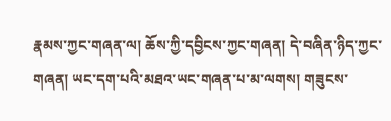རྣམས་ཀྱང་གཞན་ལ། ཆོས་ཀྱི་དབྱིངས་ཀྱང་གཞན། དེ་བཞིན་ཉིད་ཀྱང་ གཞན། ཡང་དག་པའི་མཐའ་ཡང་གཞན་པ་མ་ལགས། གཟུངས་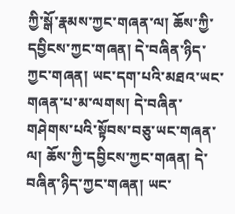ཀྱི་སྒོ་རྣམས་ཀྱང་གཞན་ལ། ཆོས་ཀྱི་དབྱིངས་ཀྱང་གཞན། དེ་བཞིན་ཉིད་ཀྱང་གཞན། ཡང་དག་པའི་མཐའ་ཡང་ གཞན་པ་མ་ལགས། དེ་བཞིན་གཤེགས་པའི་སྟོབས་བཅུ་ཡང་གཞན་ལ། ཆོས་ཀྱི་དབྱིངས་ཀྱང་གཞན། དེ་བཞིན་ཉིད་ཀྱང་གཞན། ཡང་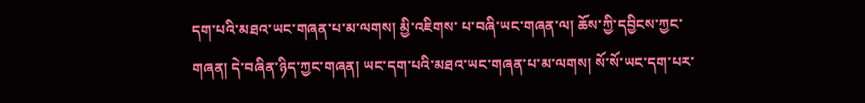དག་པའི་མཐའ་ཡང་གཞན་པ་མ་ལགས། མྱི་འཇིགས་ པ་བཞི་ཡང་གཞན་ལ། ཆོས་ཀྱི་དབྱིངས་ཀྱང་གཞན། དེ་བཞིན་ཉིད་ཀྱང་གཞན། ཡང་དག་པའི་མཐའ་ཡང་གཞན་པ་མ་ལགས། སོ་སོ་ཡང་དག་པར་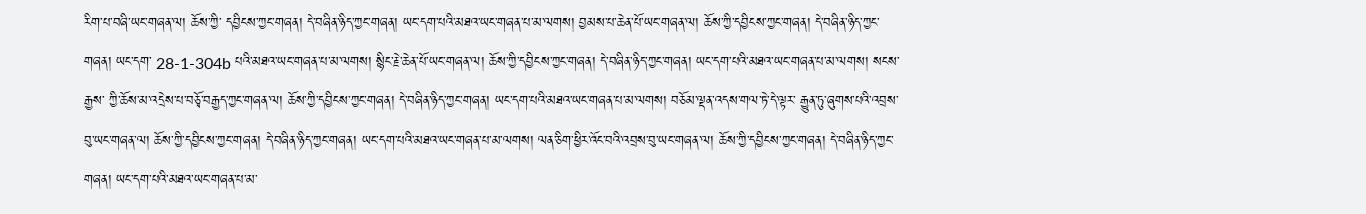རིག་པ་བཞི་ཡང་གཞན་ལ། ཆོས་ཀྱི་ དབྱིངས་ཀྱང་གཞན། དེ་བཞིན་ཉིད་ཀྱང་གཞན། ཡང་དག་པའི་མཐའ་ཡང་གཞན་པ་མ་ལགས། བྱམས་པ་ཆེན་པོ་ཡང་གཞན་ལ། ཆོས་ཀྱི་དབྱིངས་ཀྱང་གཞན། དེ་བཞིན་ཉིད་ཀྱང་གཞན། ཡང་དག་ 28-1-304b པའི་མཐའ་ཡང་གཞན་པ་མ་ལགས། སྙིང་རྗེ་ཆེན་པོ་ཡང་གཞན་ལ། ཆོས་ཀྱི་དབྱིངས་ཀྱང་གཞན། དེ་བཞིན་ཉིད་ཀྱང་གཞན། ཡང་དག་པའི་མཐའ་ཡང་གཞན་པ་མ་ལགས། སངས་རྒྱས་ ཀྱི་ཆོས་མ་འདྲེས་པ་བཅྭོ་བརྒྱད་ཀྱང་གཞན་ལ། ཆོས་ཀྱི་དབྱིངས་ཀྱང་གཞན། དེ་བཞིན་ཉིད་ཀྱང་གཞན། ཡང་དག་པའི་མཐའ་ཡང་གཞན་པ་མ་ལགས། བཅོམ་ལྡན་འདས་གལ་ཏེ་དེ་ལྟར་ རྒྱུན་ཏུ་ཞུགས་པའི་འབྲས་བུ་ཡང་གཞན་ལ། ཆོས་ཀྱི་དབྱིངས་ཀྱང་གཞན། དེ་བཞིན་ཉིད་ཀྱང་གཞན། ཡང་དག་པའི་མཐའ་ཡང་གཞན་པ་མ་ལགས། ལན་ཅིག་ཕྱིར་འོང་བའི་འབྲས་བུ་ཡང་གཞན་ལ། ཆོས་ཀྱི་དབྱིངས་ཀྱང་གཞན། དེ་བཞིན་ཉིད་ཀྱང་གཞན། ཡང་དག་པའི་མཐའ་ཡང་གཞན་པ་མ་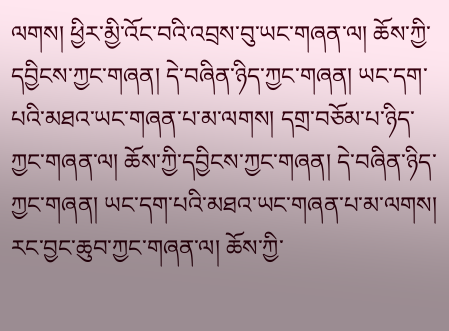ལགས། ཕྱིར་མྱི་འོང་བའི་འབྲས་བུ་ཡང་གཞན་ལ། ཆོས་ཀྱི་དབྱིངས་ཀྱང་གཞན། དེ་བཞིན་ཉིད་ཀྱང་གཞན། ཡང་དག་པའི་མཐའ་ཡང་གཞན་པ་མ་ལགས། དགྲ་བཅོམ་པ་ཉིད་ཀྱང་གཞན་ལ། ཆོས་ཀྱི་དབྱིངས་ཀྱང་གཞན། དེ་བཞིན་ཉིད་ཀྱང་གཞན། ཡང་དག་པའི་མཐའ་ཡང་གཞན་པ་མ་ལགས། རང་བྱང་ཆུབ་ཀྱང་གཞན་ལ། ཆོས་ཀྱི་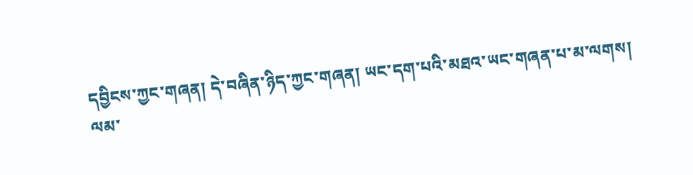དབྱིངས་ཀྱང་གཞན། དེ་བཞིན་ཉིད་ཀྱང་གཞན། ཡང་དག་པའི་མཐའ་ཡང་གཞན་པ་མ་ལགས། ལམ་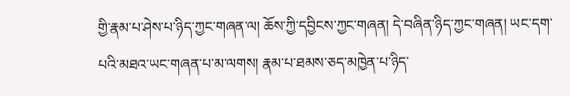གྱི་རྣམ་པ་ཤེས་པ་ཉིད་ཀྱང་གཞན་ལ། ཆོས་ཀྱི་དབྱིངས་ཀྱང་གཞན། དེ་བཞིན་ཉིད་ཀྱང་གཞན། ཡང་དག་པའི་མཐའ་ཡང་གཞན་པ་མ་ལགས། རྣམ་པ་ཐམས་ཅད་མཁྱེན་པ་ཉིད་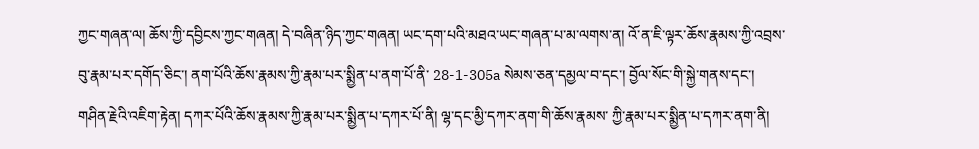ཀྱང་གཞན་ལ། ཆོས་ཀྱི་དབྱིངས་ཀྱང་གཞན། དེ་བཞིན་ཉིད་ཀྱང་གཞན། ཡང་དག་པའི་མཐའ་ཡང་གཞན་པ་མ་ལགས་ན། འོ་ན་ཇི་ལྟར་ཆོས་རྣམས་ཀྱི་འབྲས་བུ་རྣམ་པར་དགོད་ཅིང་། ནག་པོའི་ཆོས་རྣམས་ཀྱི་རྣམ་པར་སྨྱིན་པ་ནག་པོ་ནི་ 28-1-305a སེམས་ཅན་དམྱལ་བ་དང་། བྱོལ་སོང་གི་སྐྱེ་གནས་དང་། གཤིན་རྗེའི་འཇིག་རྟེན། དཀར་པོའི་ཆོས་རྣམས་ཀྱི་རྣམ་པར་སྨྱིན་པ་དཀར་པོ་ནི། ལྷ་དང་མྱི་དཀར་ནག་གི་ཆོས་རྣམས་ ཀྱི་རྣམ་པར་སྨྱིན་པ་དཀར་ནག་ནི།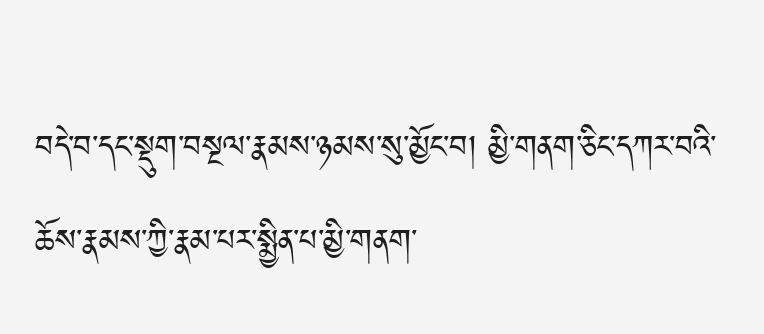བདེ་བ་དང་སྡུག་བསྔལ་རྣམས་ཉམས་སུ་མྱོང་བ། མྱི་གནག་ཅིང་དཀར་བའི་ཆོས་རྣམས་ཀྱི་རྣམ་པར་སྨྱིན་པ་མྱི་གནག་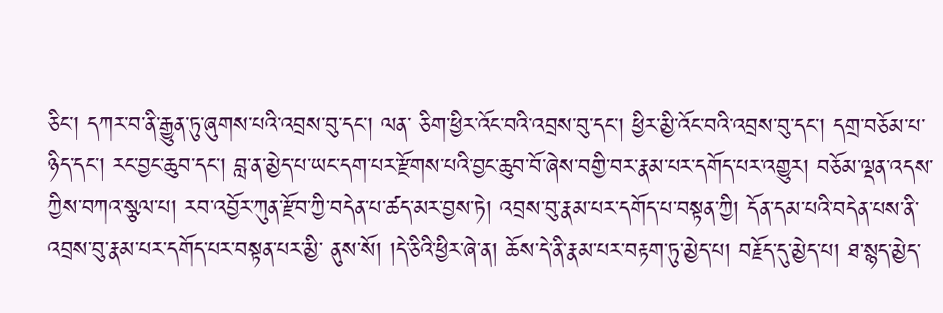ཅིང་། དཀར་བ་ནི་རྒྱུན་ཏུ་ཞུགས་པའི་འབྲས་བུ་དང་། ལན་ ཅིག་ཕྱིར་འོང་བའི་འབྲས་བུ་དང་། ཕྱིར་མྱི་འོང་བའི་འབྲས་བུ་དང་། དགྲ་བཅོམ་པ་ཉིད་དང་། རང་བྱང་ཆུབ་དང་། བླ་ན་མྱེད་པ་ཡང་དག་པར་རྫོགས་པའི་བྱང་ཆུབ་བོ་ཞེས་བགྱི་བར་རྣམ་པར་དགོད་པར་འགྱུར། བཅོམ་ལྡན་འདས་ཀྱིས་བཀའ་སྩལ་པ། རབ་འབྱོར་ཀུན་རྫོབ་ཀྱི་བདེན་པ་ཚད་མར་བྱས་ཏེ། འབྲས་བུ་རྣམ་པར་དགོད་པ་བསྟན་ཀྱི། དོན་དམ་པའི་བདེན་པས་ནི་འབྲས་བུ་རྣམ་པར་དགོད་པར་བསྟན་པར་མྱི་ ནུས་སོ། །དེ་ཅིའི་ཕྱིར་ཞེ་ན། ཆོས་དེ་ནི་རྣམ་པར་བརྟག་ཏུ་མྱེད་པ། བརྗོད་དུ་མྱེད་པ། ཐ་སྙད་མྱེད་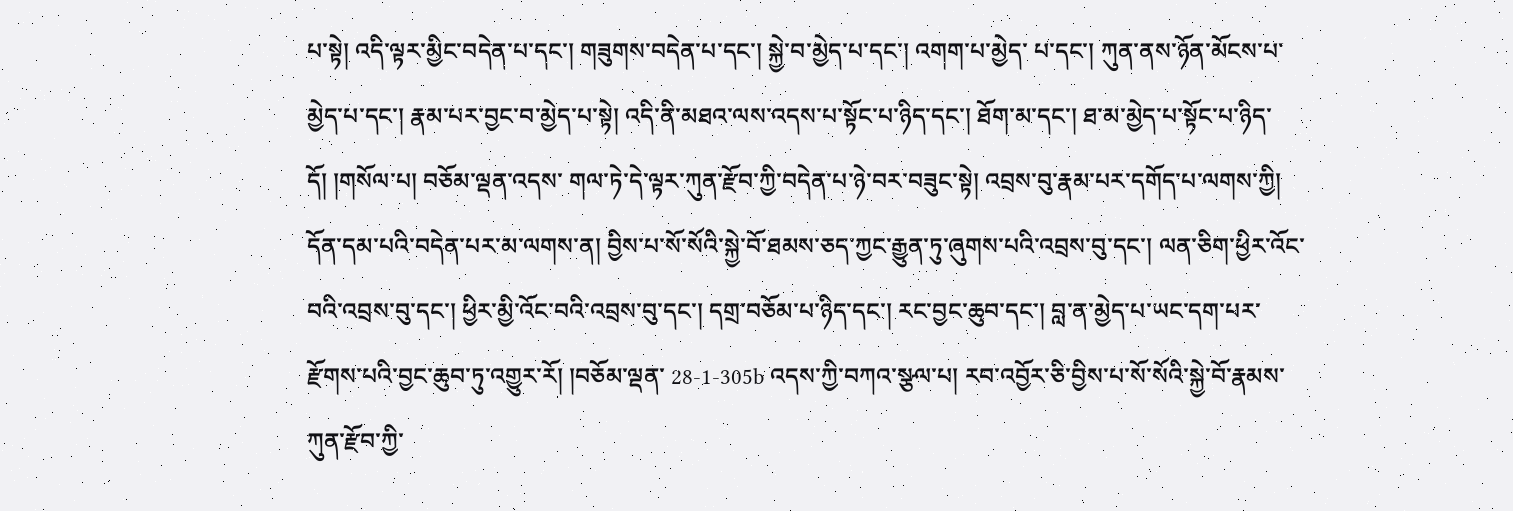པ་སྟེ། འདི་ལྟར་མྱིང་བདེན་པ་དང་། གཟུགས་བདེན་པ་དང་། སྐྱེ་བ་མྱེད་པ་དང་། འགག་པ་མྱེད་ པ་དང་། ཀུན་ནས་ཉོན་མོངས་པ་མྱེད་པ་དང་། རྣམ་པར་བྱང་བ་མྱེད་པ་སྟེ། འདི་ནི་མཐའ་ལས་འདས་པ་སྟོང་པ་ཉིད་དང་། ཐོག་མ་དང་། ཐ་མ་མྱེད་པ་སྟོང་པ་ཉིད་དོ། །གསོལ་པ། བཅོམ་ལྡན་འདས་ གལ་ཏེ་དེ་ལྟར་ཀུན་རྫོབ་ཀྱི་བདེན་པ་ཉེ་བར་བཟུང་སྟེ། འབྲས་བུ་རྣམ་པར་དགོད་པ་ལགས་ཀྱི། དོན་དམ་པའི་བདེན་པར་མ་ལགས་ན། བྱིས་པ་སོ་སོའི་སྐྱེ་བོ་ཐམས་ཅད་ཀྱང་རྒྱུན་ཏུ་ཞུགས་པའི་འབྲས་བུ་དང་། ལན་ཅིག་ཕྱིར་འོང་བའི་འབྲས་བུ་དང་། ཕྱིར་མྱི་འོང་བའི་འབྲས་བུ་དང་། དགྲ་བཅོམ་པ་ཉིད་དང་། རང་བྱང་ཆུབ་དང་། བླ་ན་མྱེད་པ་ཡང་དག་པར་རྫོགས་པའི་བྱང་ཆུབ་ཏུ་འགྱུར་རོ། །བཅོམ་ལྡན་ 28-1-305b འདས་ཀྱི་བཀའ་སྩལ་པ། རབ་འབྱོར་ཅི་བྱིས་པ་སོ་སོའི་སྐྱེ་བོ་རྣམས་ཀུན་རྫོབ་ཀྱི་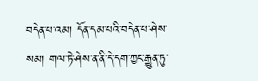བདེན་པ་འམ། དོན་དམ་པའི་བདེན་པ་ཤེས་སམ། གལ་ཏེ་ཤེས་ན་ནི་དེ་དག་ཀྱང་རྒྱུན་ཏུ་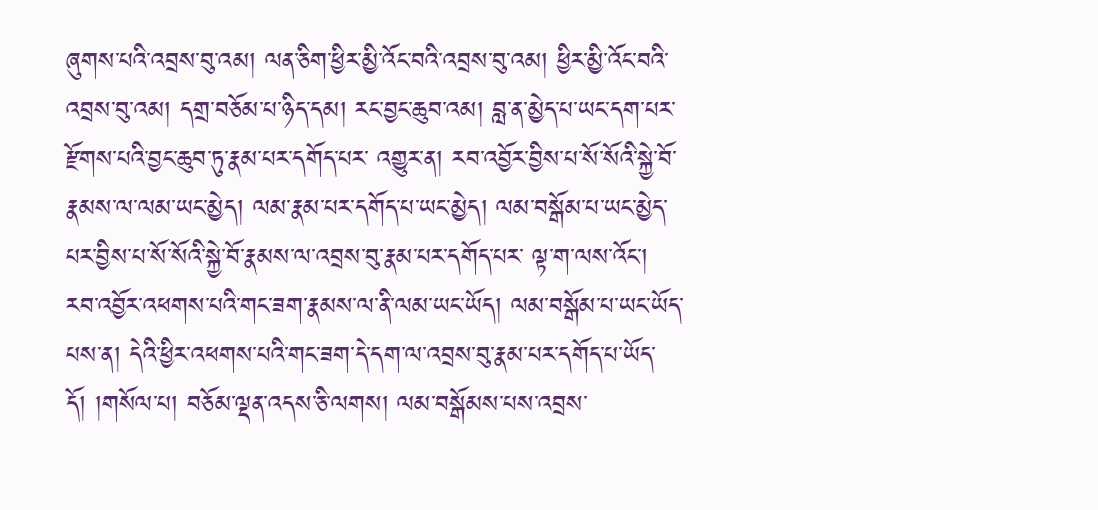ཞུགས་པའི་འབྲས་བུ་འམ། ལན་ཅིག་ཕྱིར་མྱི་འོང་བའི་འབྲས་བུ་འམ། ཕྱིར་མྱི་འོང་བའི་འབྲས་བུ་འམ། དགྲ་བཅོམ་པ་ཉིད་དམ། རང་བྱང་ཆུབ་འམ། བླ་ན་མྱེད་པ་ཡང་དག་པར་རྫོགས་པའི་བྱང་ཆུབ་ཏུ་རྣམ་པར་དགོད་པར་ འགྱུར་ན། རབ་འབྱོར་བྱིས་པ་སོ་སོའི་སྐྱེ་བོ་རྣམས་ལ་ལམ་ཡང་མྱེད། ལམ་རྣམ་པར་དགོད་པ་ཡང་མྱེད། ལམ་བསྒོམ་པ་ཡང་མྱེད་པར་བྱིས་པ་སོ་སོའི་སྐྱེ་བོ་རྣམས་ལ་འབྲས་བུ་རྣམ་པར་དགོད་པར་ ལྟ་ག་ལས་འོང་། རབ་འབྱོར་འཕགས་པའི་གང་ཟག་རྣམས་ལ་ནི་ལམ་ཡང་ཡོད། ལམ་བསྒོམ་པ་ཡང་ཡོད་པས་ན། དེའི་ཕྱིར་འཕགས་པའི་གང་ཟག་དེ་དག་ལ་འབྲས་བུ་རྣམ་པར་དགོད་པ་ཡོད་དོ། །གསོལ་པ། བཅོམ་ལྡན་འདས་ཅི་ལགས། ལམ་བསྒོམས་པས་འབྲས་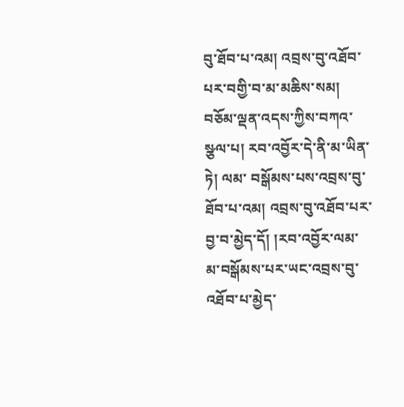བུ་ཐོབ་པ་འམ། འབྲས་བུ་འཐོབ་པར་བགྱི་བ་མ་མཆིས་སམ། བཅོམ་ལྡན་འདས་ཀྱིས་བཀའ་སྩལ་པ། རབ་འབྱོར་དེ་ནི་མ་ཡིན་ཏེ། ལམ་ བསྒོམས་པས་འབྲས་བུ་ཐོབ་པ་འམ། འབྲས་བུ་འཐོབ་པར་བྱ་བ་མྱེད་དོ། །རབ་འབྱོར་ལམ་མ་བསྒོམས་པར་ཡང་འབྲས་བུ་འཐོབ་པ་མྱེད་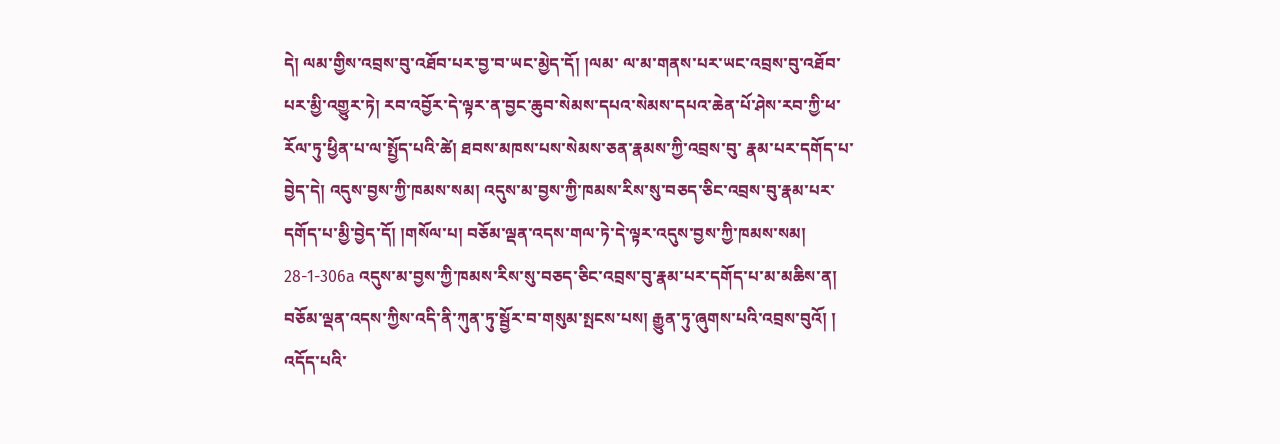དེ། ལམ་གྱིས་འབྲས་བུ་འཐོབ་པར་བྱ་བ་ཡང་མྱེད་དོ། །ལམ་ ལ་མ་གནས་པར་ཡང་འབྲས་བུ་འཐོབ་པར་མྱི་འགྱུར་ཏེ། རབ་འབྱོར་དེ་ལྟར་ན་བྱང་ཆུབ་སེམས་དཔའ་སེམས་དཔའ་ཆེན་པོ་ཤེས་རབ་ཀྱི་ཕ་རོལ་ཏུ་ཕྱིན་པ་ལ་སྤྱོད་པའི་ཚེ། ཐབས་མཁས་པས་སེམས་ཅན་རྣམས་ཀྱི་འབྲས་བུ་ རྣམ་པར་དགོད་པ་བྱེད་དེ། འདུས་བྱས་ཀྱི་ཁམས་སམ། འདུས་མ་བྱས་ཀྱི་ཁམས་རིས་སུ་བཅད་ཅིང་འབྲས་བུ་རྣམ་པར་དགོད་པ་མྱི་བྱེད་དོ། །གསོལ་པ། བཅོམ་ལྡན་འདས་གལ་ཏེ་དེ་ལྟར་འདུས་བྱས་ཀྱི་ཁམས་སམ། 28-1-306a འདུས་མ་བྱས་ཀྱི་ཁམས་རིས་སུ་བཅད་ཅིང་འབྲས་བུ་རྣམ་པར་དགོད་པ་མ་མཆིས་ན། བཅོམ་ལྡན་འདས་ཀྱིས་འདི་ནི་ཀུན་ཏུ་སྦྱོར་བ་གསུམ་སྤངས་པས། རྒྱུན་ཏུ་ཞུགས་པའི་འབྲས་བུའོ། ། འདོད་པའི་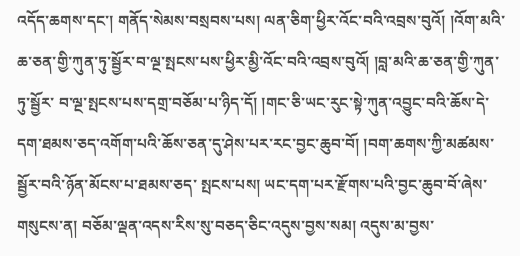འདོད་ཆགས་དང་། གནོད་སེམས་བསྲབས་པས། ལན་ཅིག་ཕྱིར་འོང་བའི་འབྲས་བུའོ། །འོག་མའི་ཆ་ཅན་གྱི་ཀུན་ཏུ་སྦྱོར་བ་ལྔ་སྤངས་པས་ཕྱིར་མྱི་འོང་བའི་འབྲས་བུའོ། །བླ་མའི་ཆ་ཅན་གྱི་ཀུན་ཏུ་སྦྱོར་ བ་ལྔ་སྤངས་པས་དགྲ་བཅོམ་པ་ཉིད་དོ། །གང་ཅི་ཡང་རུང་སྟེ་ཀུན་འབྱུང་བའི་ཆོས་དེ་དག་ཐམས་ཅད་འགོག་པའི་ཆོས་ཅན་དུ་ཤེས་པར་རང་བྱང་ཆུབ་བོ། །བག་ཆགས་ཀྱི་མཚམས་སྦྱོར་བའི་ཉོན་མོངས་པ་ཐམས་ཅད་ སྤངས་པས། ཡང་དག་པར་རྫོགས་པའི་བྱང་ཆུབ་བོ་ཞེས་གསུངས་ན། བཅོམ་ལྡན་འདས་རིས་སུ་བཅད་ཅིང་འདུས་བྱས་སམ། འདུས་མ་བྱས་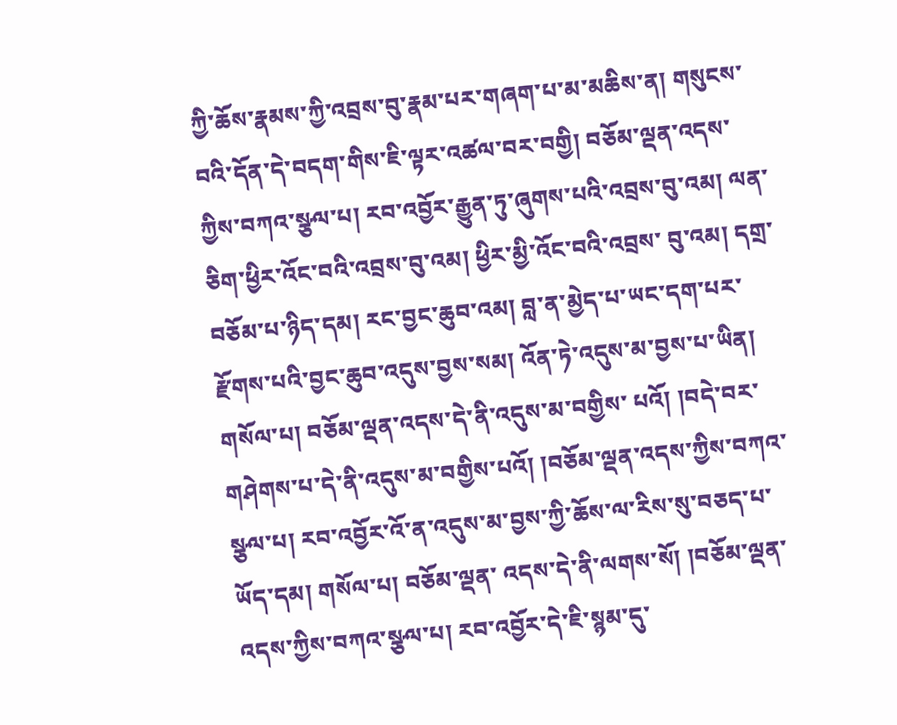ཀྱི་ཆོས་རྣམས་ཀྱི་འབྲས་བུ་རྣམ་པར་གཞག་པ་མ་མཆིས་ན། གསུངས་ བའི་དོན་དེ་བདག་གིས་ཇི་ལྟར་འཚལ་བར་བགྱི། བཅོམ་ལྡན་འདས་ཀྱིས་བཀའ་སྩལ་པ། རབ་འབྱོར་རྒྱུན་ཏུ་ཞུགས་པའི་འབྲས་བུ་འམ། ལན་ཅིག་ཕྱིར་འོང་བའི་འབྲས་བུ་འམ། ཕྱིར་མྱི་འོང་བའི་འབྲས་ བུ་འམ། དགྲ་བཅོམ་པ་ཉིད་དམ། རང་བྱང་ཆུབ་འམ། བླ་ན་མྱེད་པ་ཡང་དག་པར་རྫོགས་པའི་བྱང་ཆུབ་འདུས་བྱས་སམ། འོན་ཏེ་འདུས་མ་བྱས་པ་ཡིན། གསོལ་པ། བཅོམ་ལྡན་འདས་དེ་ནི་འདུས་མ་བགྱིས་ པའོ། །བདེ་བར་གཤེགས་པ་དེ་ནི་འདུས་མ་བགྱིས་པའོ། །བཅོམ་ལྡན་འདས་ཀྱིས་བཀའ་སྩལ་པ། རབ་འབྱོར་འོ་ན་འདུས་མ་བྱས་ཀྱི་ཆོས་ལ་རིས་སུ་བཅད་པ་ཡོད་དམ། གསོལ་པ། བཅོམ་ལྡན་ འདས་དེ་ནི་ལགས་སོ། །བཅོམ་ལྡན་འདས་ཀྱིས་བཀའ་སྩལ་པ། རབ་འབྱོར་དེ་ཇི་སྙམ་དུ་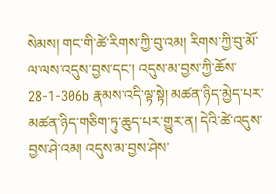སེམས། གང་གི་ཚེ་རིགས་ཀྱི་བུ་འམ། རིགས་ཀྱི་བུ་མོ་ལ་ལས་འདུས་བྱས་དང་། འདུས་མ་བྱས་ཀྱི་ཆོས་ 28-1-306b རྣམས་འདི་ལྟ་སྟེ། མཚན་ཉིད་མྱེད་པར་མཚན་ཉིད་གཅིག་ཏུ་ཆུད་པར་གྱུར་ན། དེའི་ཚེ་འདུས་བྱས་ཤེ་འམ། འདུས་མ་བྱས་ཤེས་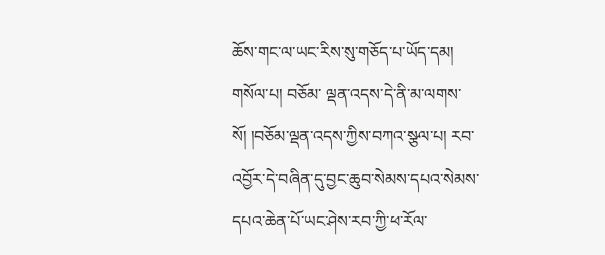ཆོས་གང་ལ་ཡང་རིས་སུ་གཅོད་པ་ཡོད་དམ། གསོལ་པ། བཅོམ་ ལྡན་འདས་དེ་ནི་མ་ལགས་སོ། །བཅོམ་ལྡན་འདས་ཀྱིས་བཀའ་སྩལ་པ། རབ་འབྱོར་དེ་བཞིན་དུ་བྱང་ཆུབ་སེམས་དཔའ་སེམས་དཔའ་ཆེན་པོ་ཡང་ཤེས་རབ་ཀྱི་ཕ་རོལ་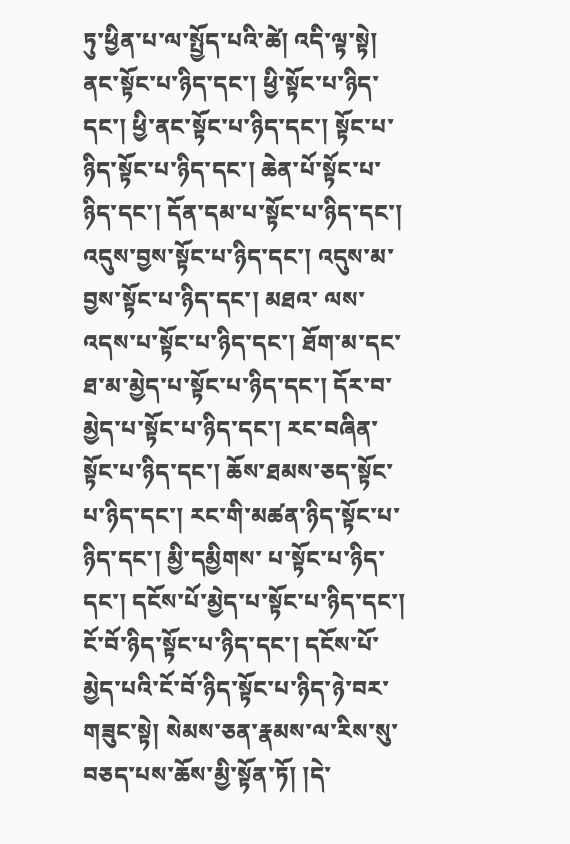ཏུ་ཕྱིན་པ་ལ་སྤྱོད་པའི་ཚེ། འདི་ལྟ་སྟེ། ནང་སྟོང་པ་ཉིད་དང་། ཕྱི་སྟོང་པ་ཉིད་དང་། ཕྱི་ནང་སྟོང་པ་ཉིད་དང་། སྟོང་པ་ཉིད་སྟོང་པ་ཉིད་དང་། ཆེན་པོ་སྟོང་པ་ཉིད་དང་། དོན་དམ་པ་སྟོང་པ་ཉིད་དང་། འདུས་བྱས་སྟོང་པ་ཉིད་དང་། འདུས་མ་བྱས་སྟོང་པ་ཉིད་དང་། མཐའ་ ལས་འདས་པ་སྟོང་པ་ཉིད་དང་། ཐོག་མ་དང་ཐ་མ་མྱེད་པ་སྟོང་པ་ཉིད་དང་། དོར་བ་མྱེད་པ་སྟོང་པ་ཉིད་དང་། རང་བཞིན་སྟོང་པ་ཉིད་དང་། ཆོས་ཐམས་ཅད་སྟོང་པ་ཉིད་དང་། རང་གི་མཚན་ཉིད་སྟོང་པ་ཉིད་དང་། མྱི་དམྱིགས་ པ་སྟོང་པ་ཉིད་དང་། དངོས་པོ་མྱེད་པ་སྟོང་པ་ཉིད་དང་། ངོ་བོ་ཉིད་སྟོང་པ་ཉིད་དང་། དངོས་པོ་མྱེད་པའི་ངོ་བོ་ཉིད་སྟོང་པ་ཉིད་ཉེ་བར་གཟུང་སྟེ། སེམས་ཅན་རྣམས་ལ་རིས་སུ་བཅད་པས་ཆོས་མྱི་སྟོན་ཏོ། །དེ་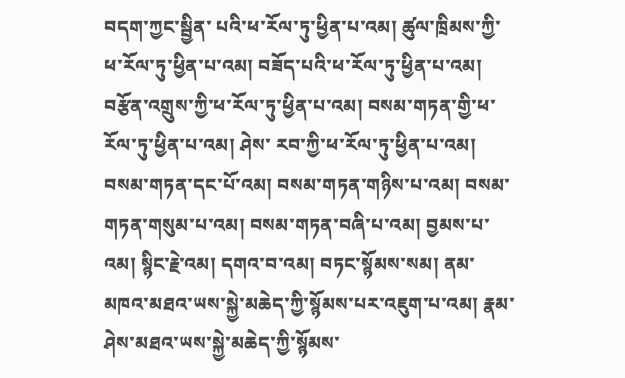བདག་ཀྱང་སྦྱིན་ པའི་ཕ་རོལ་ཏུ་ཕྱིན་པ་འམ། ཚུལ་ཁྲིམས་ཀྱི་ཕ་རོལ་ཏུ་ཕྱིན་པ་འམ། བཟོད་པའི་ཕ་རོལ་ཏུ་ཕྱིན་པ་འམ། བརྩོན་འགྲུས་ཀྱི་ཕ་རོལ་ཏུ་ཕྱིན་པ་འམ། བསམ་གཏན་གྱི་ཕ་རོལ་ཏུ་ཕྱིན་པ་འམ། ཤེས་ རབ་ཀྱི་ཕ་རོལ་ཏུ་ཕྱིན་པ་འམ། བསམ་གཏན་དང་པོ་འམ། བསམ་གཏན་གཉིས་པ་འམ། བསམ་གཏན་གསུམ་པ་འམ། བསམ་གཏན་བཞི་པ་འམ། བྱམས་པ་འམ། སྙིང་རྗེ་འམ། དགའ་བ་འམ། བཏང་སྙོམས་སམ། ནམ་མཁའ་མཐའ་ཡས་སྐྱེ་མཆེད་ཀྱི་སྙོམས་པར་འཇུག་པ་འམ། རྣམ་ཤེས་མཐའ་ཡས་སྐྱེ་མཆེད་ཀྱི་སྙོམས་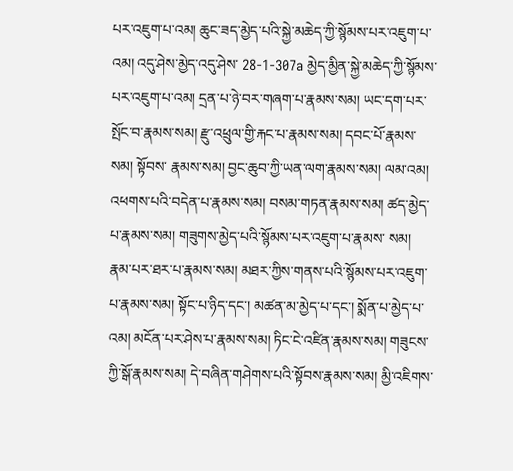པར་འཇུག་པ་འམ། ཆུང་ཟད་མྱེད་པའི་སྐྱེ་མཆེད་ཀྱི་སྙོམས་པར་འཇུག་པ་འམ། འདུ་ཤེས་མྱེད་འདུ་ཤེས་ 28-1-307a མྱེད་མྱིན་སྐྱེ་མཆེད་ཀྱི་སྙོམས་པར་འཇུག་པ་འམ། དྲན་པ་ཉེ་བར་གཞག་པ་རྣམས་སམ། ཡང་དག་པར་སྤོང་བ་རྣམས་སམ། རྫུ་འཕྲུལ་གྱི་རྐང་པ་རྣམས་སམ། དབང་པོ་རྣམས་སམ། སྟོབས་ རྣམས་སམ། བྱང་ཆུབ་ཀྱི་ཡན་ལག་རྣམས་སམ། ལམ་འམ། འཕགས་པའི་བདེན་པ་རྣམས་སམ། བསམ་གཏན་རྣམས་སམ། ཚད་མྱེད་པ་རྣམས་སམ། གཟུགས་མྱེད་པའི་སྙོམས་པར་འཇུག་པ་རྣམས་ སམ། རྣམ་པར་ཐར་པ་རྣམས་སམ། མཐར་ཀྱིས་གནས་པའི་སྙོམས་པར་འཇུག་པ་རྣམས་སམ། སྟོང་པ་ཉིད་དང་། མཚན་མ་མྱེད་པ་དང་། སྨོན་པ་མྱེད་པ་འམ། མངོན་པར་ཤེས་པ་རྣམས་སམ། ཏིང་ངེ་འཛིན་རྣམས་སམ། གཟུངས་ཀྱི་སྒོ་རྣམས་སམ། དེ་བཞིན་གཤེགས་པའི་སྟོབས་རྣམས་སམ། མྱི་འཇིགས་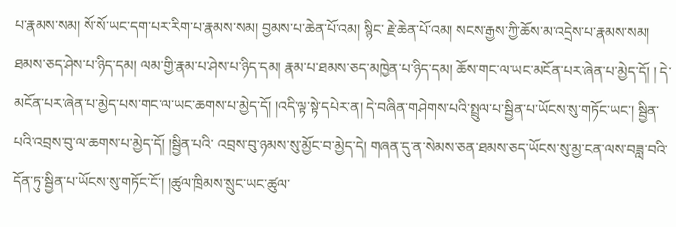པ་རྣམས་སམ། སོ་སོ་ཡང་དག་པར་རིག་པ་རྣམས་སམ། བྱམས་པ་ཆེན་པོ་འམ། སྙིང་ རྗེ་ཆེན་པོ་འམ། སངས་རྒྱས་ཀྱི་ཆོས་མ་འདྲེས་པ་རྣམས་སམ། ཐམས་ཅད་ཤེས་པ་ཉིད་དམ། ལམ་གྱི་རྣམ་པ་ཤེས་པ་ཉིད་དམ། རྣམ་པ་ཐམས་ཅད་མཁྱེན་པ་ཉིད་དམ། ཆོས་གང་ལ་ཡང་མངོན་པར་ཞེན་པ་མྱེད་དོ། ། དེ་མངོན་པར་ཞེན་པ་མྱེད་པས་གང་ལ་ཡང་ཆགས་པ་མྱེད་དོ། །འདི་ལྟ་སྟེ་དཔེར་ན། དེ་བཞིན་གཤེགས་པའི་སྤྲུལ་པ་སྦྱིན་པ་ཡོངས་སུ་གཏོང་ཡང་། སྦྱིན་པའི་འབྲས་བུ་ལ་ཆགས་པ་མྱེད་དོ། །སྦྱིན་པའི་ འབྲས་བུ་ཉམས་སུ་མྱོང་བ་མྱེད་དེ། གཞན་དུ་ན་སེམས་ཅན་ཐམས་ཅད་ཡོངས་སུ་མྱ་ངན་ལས་བཟླ་བའི་དོན་ཏུ་སྦྱིན་པ་ཡོངས་སུ་གཏོང་ངོ་། །ཚུལ་ཁྲིམས་སྲུང་ཡང་ཚུལ་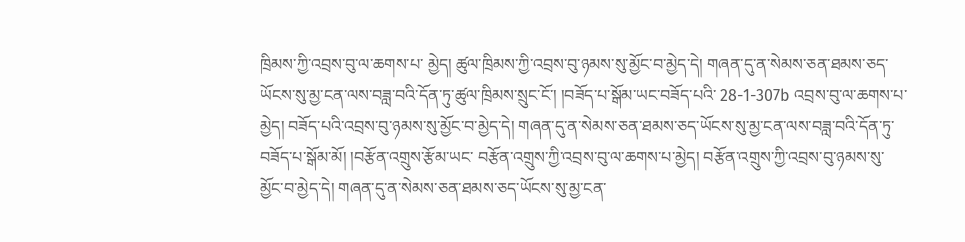ཁྲིམས་ཀྱི་འབྲས་བུ་ལ་ཆགས་པ་ མྱེད། ཚུལ་ཁྲིམས་ཀྱི་འབྲས་བུ་ཉམས་སུ་མྱོང་བ་མྱེད་དེ། གཞན་དུ་ན་སེམས་ཅན་ཐམས་ཅད་ཡོངས་སུ་མྱ་ངན་ལས་བཟླ་བའི་དོན་ཏུ་ཚུལ་ཁྲིམས་སྲུང་ངོ་། །བཟོད་པ་སྒོམ་ཡང་བཟོད་པའི་ 28-1-307b འབྲས་བུ་ལ་ཆགས་པ་མྱེད། བཟོད་པའི་འབྲས་བུ་ཉམས་སུ་མྱོང་བ་མྱེད་དེ། གཞན་དུ་ན་སེམས་ཅན་ཐམས་ཅད་ཡོངས་སུ་མྱ་ངན་ལས་བཟླ་བའི་དོན་ཏུ་བཟོད་པ་སྒོམ་མོ། །བརྩོན་འགྲུས་རྩོམ་ཡང་ བརྩོན་འགྲུས་ཀྱི་འབྲས་བུ་ལ་ཆགས་པ་མྱེད། བརྩོན་འགྲུས་ཀྱི་འབྲས་བུ་ཉམས་སུ་མྱོང་བ་མྱེད་དེ། གཞན་དུ་ན་སེམས་ཅན་ཐམས་ཅད་ཡོངས་སུ་མྱ་ངན་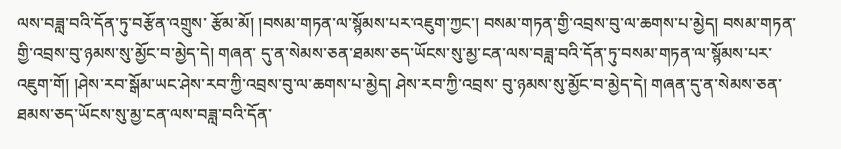ལས་བཟླ་བའི་དོན་ཏུ་བརྩོན་འགྲུས་ རྩོམ་མོ། །བསམ་གཏན་ལ་སྙོམས་པར་འཇུག་ཀྱང་། བསམ་གཏན་གྱི་འབྲས་བུ་ལ་ཆགས་པ་མྱེད། བསམ་གཏན་གྱི་འབྲས་བུ་ཉམས་སུ་མྱོང་བ་མྱེད་དེ། གཞན་ དུ་ན་སེམས་ཅན་ཐམས་ཅད་ཡོངས་སུ་མྱ་ངན་ལས་བཟླ་བའི་དོན་ཏུ་བསམ་གཏན་ལ་སྙོམས་པར་འཇུག་གོ། །ཤེས་རབ་སྒོམ་ཡང་ཤེས་རབ་ཀྱི་འབྲས་བུ་ལ་ཆགས་པ་མྱེད། ཤེས་རབ་ཀྱི་འབྲས་ བུ་ཉམས་སུ་མྱོང་བ་མྱེད་དེ། གཞན་དུ་ན་སེམས་ཅན་ཐམས་ཅད་ཡོངས་སུ་མྱ་ངན་ལས་བཟླ་བའི་དོན་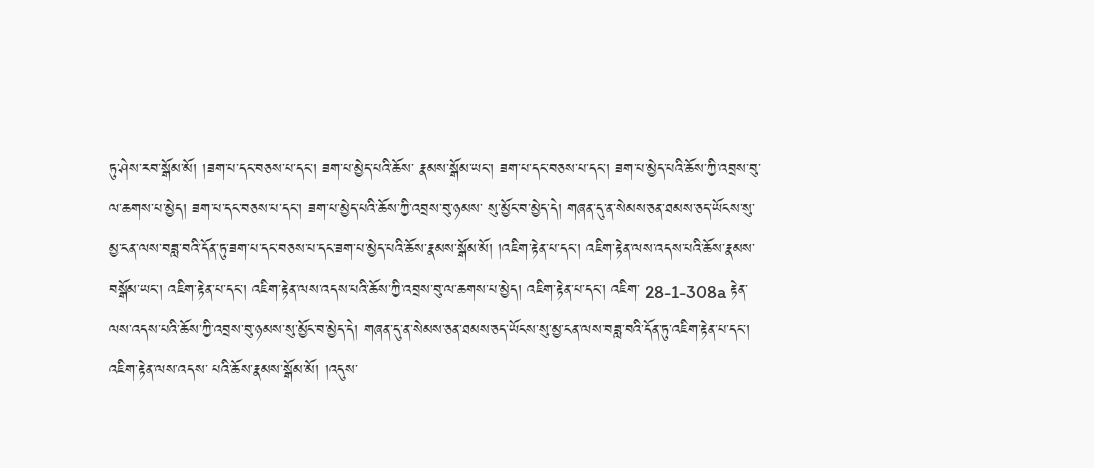ཏུ་ཤེས་རབ་སྒོམ་མོ། །ཟག་པ་དང་བཅས་པ་དང་། ཟག་པ་མྱེད་པའི་ཆོས་ རྣམས་སྒོམ་ཡང་། ཟག་པ་དང་བཅས་པ་དང་། ཟག་པ་མྱེད་པའི་ཆོས་ཀྱི་འབྲས་བུ་ལ་ཆགས་པ་མྱེད། ཟག་པ་དང་བཅས་པ་དང་། ཟག་པ་མྱེད་པའི་ཆོས་ཀྱི་འབྲས་བུ་ཉམས་ སུ་མྱོང་བ་མྱེད་དེ། གཞན་དུ་ན་སེམས་ཅན་ཐམས་ཅད་ཡོངས་སུ་མྱ་ངན་ལས་བཟླ་བའི་དོན་ཏུ་ཟག་པ་དང་བཅས་པ་དང་ཟག་པ་མྱེད་པའི་ཆོས་རྣམས་སྒོམ་མོ། །འཇིག་རྟེན་པ་དང་། འཇིག་རྟེན་ལས་འདས་པའི་ཆོས་རྣམས་བསྒོམ་ཡང་། འཇིག་རྟེན་པ་དང་། འཇིག་རྟེན་ལས་འདས་པའི་ཆོས་ཀྱི་འབྲས་བུ་ལ་ཆགས་པ་མྱེད། འཇིག་རྟེན་པ་དང་། འཇིག་ 28-1-308a རྟེན་ལས་འདས་པའི་ཆོས་ཀྱི་འབྲས་བུ་ཉམས་སུ་མྱོང་བ་མྱེད་དེ། གཞན་དུ་ན་སེམས་ཅན་ཐམས་ཅད་ཡོངས་སུ་མྱ་ངན་ལས་བཟླ་བའི་དོན་ཏུ་འཇིག་རྟེན་པ་དང་། འཇིག་རྟེན་ལས་འདས་ པའི་ཆོས་རྣམས་སྒོམ་མོ། །འདུས་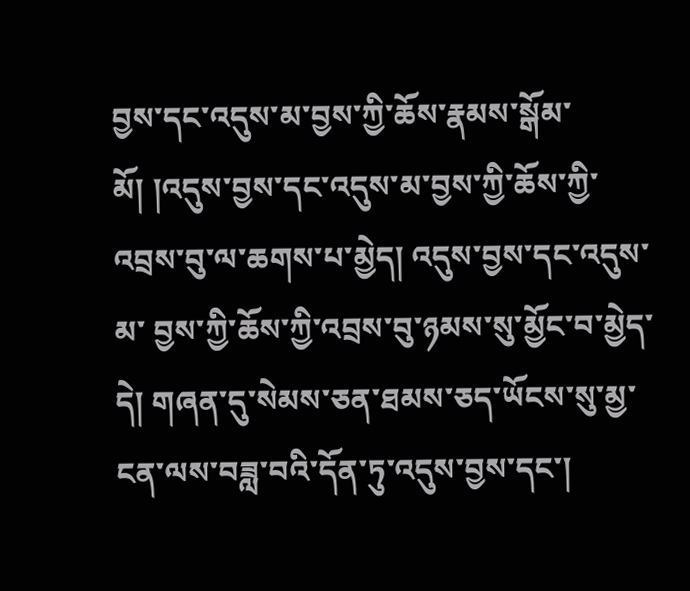བྱས་དང་འདུས་མ་བྱས་ཀྱི་ཆོས་རྣམས་སྒོམ་མོ། །འདུས་བྱས་དང་འདུས་མ་བྱས་ཀྱི་ཆོས་ཀྱི་འབྲས་བུ་ལ་ཆགས་པ་མྱེད། འདུས་བྱས་དང་འདུས་མ་ བྱས་ཀྱི་ཆོས་ཀྱི་འབྲས་བུ་ཉམས་སུ་མྱོང་བ་མྱེད་དེ། གཞན་དུ་སེམས་ཅན་ཐམས་ཅད་ཡོངས་སུ་མྱ་ངན་ལས་བཟླ་བའི་དོན་ཏུ་འདུས་བྱས་དང་།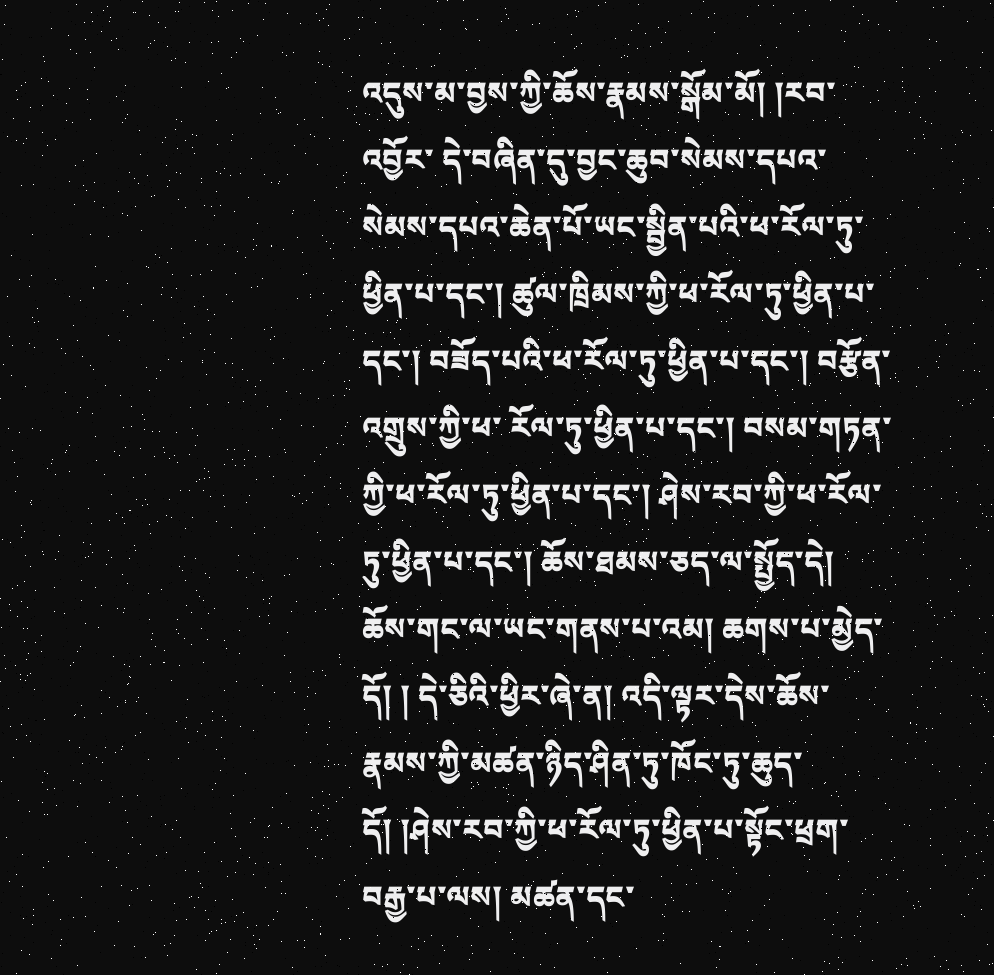འདུས་མ་བྱས་ཀྱི་ཆོས་རྣམས་སྒོམ་མོ། །རབ་འབྱོར་ དེ་བཞིན་དུ་བྱང་ཆུབ་སེམས་དཔའ་སེམས་དཔའ་ཆེན་པོ་ཡང་སྦྱིན་པའི་ཕ་རོལ་ཏུ་ཕྱིན་པ་དང་། ཚུལ་ཁྲིམས་ཀྱི་ཕ་རོལ་ཏུ་ཕྱིན་པ་དང་། བཟོད་པའི་ཕ་རོལ་ཏུ་ཕྱིན་པ་དང་། བརྩོན་འགྲུས་ཀྱི་ཕ་ རོལ་ཏུ་ཕྱིན་པ་དང་། བསམ་གཏན་ཀྱི་ཕ་རོལ་ཏུ་ཕྱིན་པ་དང་། ཤེས་རབ་ཀྱི་ཕ་རོལ་ཏུ་ཕྱིན་པ་དང་། ཆོས་ཐམས་ཅད་ལ་སྤྱོད་དེ། ཆོས་གང་ལ་ཡང་གནས་པ་འམ། ཆགས་པ་མྱེད་དོ། ། དེ་ཅིའི་ཕྱིར་ཞེ་ན། འདི་ལྟར་དེས་ཆོས་རྣམས་ཀྱི་མཚན་ཉིད་ཤིན་ཏུ་ཁོང་ཏུ་ཆུད་དོ། །ཤེས་རབ་ཀྱི་ཕ་རོལ་ཏུ་ཕྱིན་པ་སྟོང་ཕྲག་བརྒྱ་པ་ལས། མཚན་དང་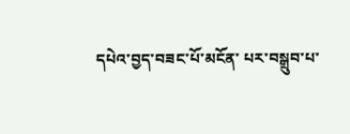དཔེའ་བྱད་བཟང་པོ་མངོན་ པར་བསྒྲུབ་པ་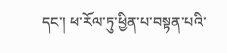དང་། ཕ་རོལ་ཏུ་ཕྱིན་པ་བསྟན་པའི་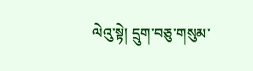ལེའུ་སྟེ། དྲུག་བཅུ་གསུམ་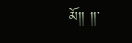མོ།། །།་